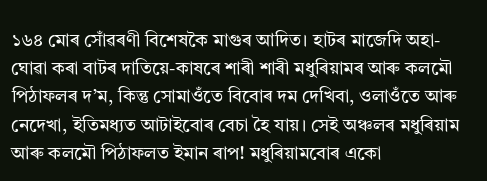১৬৪ মোৰ সোঁৱৰণী বিশেষকৈ মাগুৰ আদিত। হাটৰ মাজেদি অহা-ঘোৱা কৰা বাটৰ দাতিয়ে-কাষৰে শাৰী শাৰী মধুৰিয়ামৰ আৰু কলমৌ পিঠাফলৰ দ’ম, কিন্তু সোমাওঁতে বিবোৰ দম দেখিবা, ওলাওঁতে আৰু নেদেখা, ইতিমধ্যত আটাইবোৰ বেচা হৈ যায়। সেই অঞ্চলৰ মধুৰিয়াম আৰু কলমৌ পিঠাফলত ইমান ৰাপ! মধুৰিয়ামবোৰ একো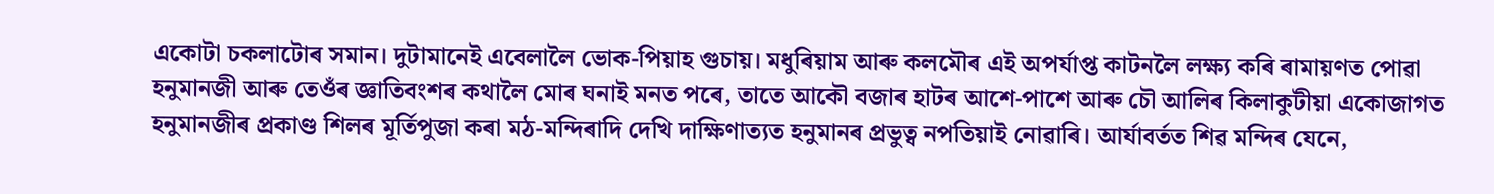একোটা চকলাটোৰ সমান। দুটামানেই এবেলালৈ ভোক-পিয়াহ গুচায়। মধুৰিয়াম আৰু কলমৌৰ এই অপৰ্যাপ্ত কাটনলৈ লক্ষ্য কৰি ৰামায়ণত পোৱা হনুমানজী আৰু তেওঁৰ জ্ঞাতিবংশৰ কথালৈ মোৰ ঘনাই মনত পৰে, তাতে আকৌ বজাৰ হাটৰ আশে-পাশে আৰু চৌ আলিৰ কিলাকুটীয়া একোজাগত হনুমানজীৰ প্ৰকাণ্ড শিলৰ মূৰ্তিপুজা কৰা মঠ-মন্দিৰাদি দেখি দাক্ষিণাত্যত হনুমানৰ প্ৰভুত্ব নপতিয়াই নোৱাৰি। আৰ্যাবৰ্তত শিৱ মন্দিৰ যেনে,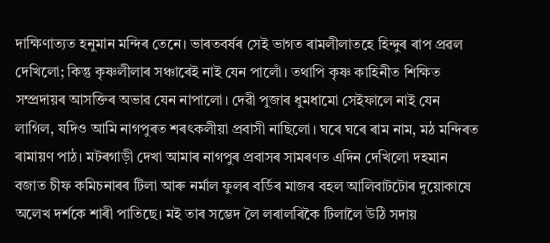দাক্ষিণাত্যত হনুমান মন্দিৰ তেনে। ভাৰতবৰ্ষৰ সেই ভাগত ৰামলীলাতহে হিন্দুৰ ৰাপ প্ৰৱল দেখিলো; কিন্তু কৃষ্ণলীলাৰ সঞ্চাৰেই নাই যেন পালোঁ। তথাপি কৃষ্ণ কাহিনীত শিক্ষিত সম্প্ৰদায়ৰ আসক্তিৰ অভাৱ যেন নাপালো। দেৱী পুজাৰ ধুমধামো সেইফালে নাই যেন লাগিল, যদিও আমি নাগপুৰত শৰৎকলীয়া প্ৰবাসী নাছিলো। ঘৰে ঘৰে ৰাম নাম, মঠ মন্দিৰত ৰামায়ণ পাঠ। মটৰগাড়ী দেখা আমাৰ নাগপুৰ প্ৰবাসৰ সামৰণত এদিন দেখিলো দহমান বজাত চীফ কমিচনাৰৰ টিলা আৰু নৰ্মাল ফুলৰ বৰ্ডিৰ মাজৰ বহল আলিবাটটোৰ দুয়োকাষে অলেখ দৰ্শকে শাৰী পাতিছে। মই তাৰ সম্ভেদ লৈ লৰালৰিকৈ টিলালৈ উঠি সদায়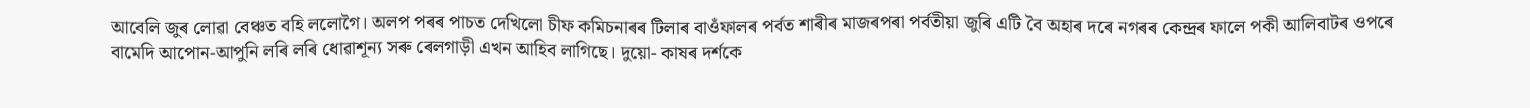আবেলি জুৰ লোৱা বেঞ্চত বহি ললোগৈ। অলপ পৰৰ পাচত দেখিলো চীফ কমিচনাৰৰ টিলাৰ বাওঁফালৰ পৰ্বত শাৰীৰ মাজৰপৰা পৰ্বতীয়া জুৰি এটি বৈ অহাৰ দৰে নগৰৰ কেন্দ্ৰৰ ফালে পকী আলিবাটৰ ওপৰে বামেদি আপোন-আপুনি লৰি লৰি ধোৱাশূন্য সৰু ৰেলগাড়ী এখন আহিব লাগিছে। দুয়ো- কাষৰ দৰ্শকে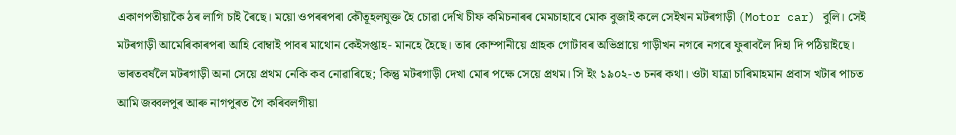একাণপতীয়াকৈ ঠৰ লাগি চাই ৰৈছে। ময়ো ওপৰৰপৰা কৌতূহলযুক্ত হৈ চোৱা দেখি চীফ কমিচনাৰৰ মেমচাহাবে মোক বুজাই কলে সেইখন মটৰগাড়ী (Motor car) বুলি। সেই মটৰগাড়ী আমেৰিকাৰপৰা আহি বোম্বাই পাবৰ মাথোন কেইসপ্তাহ- মানহে হৈছে। তাৰ কোম্পানীয়ে গ্ৰাহক গোটাবৰ অভিপ্ৰায়ে গাড়ীখন নগৰে নগৰে ফুৰাবলৈ দিহা দি পঠিয়াইছে। ভাৰতবৰ্ষলৈ মটৰগাড়ী অনা সেয়ে প্ৰথম নেকি কব নোৱাৰিছে; কিন্তু মটৰগাড়ী দেখা মোৰ পক্ষে সেয়ে প্ৰথম। সি ইং ১৯০২-৩ চনৰ কথা। ওটা যাত্ৰা চাৰিমাহমান প্ৰবাস খটাৰ পাচত আমি জব্বলপুৰ আৰু নাগপুৰত গৈ কৰিবলগীয়া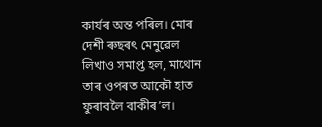কাৰ্যৰ অন্ত পৰিল। মোৰ দেশী ৰুছৰৎ মেনুৱেল লিখাও সমাপ্ত হল, মাথোন তাৰ ওপৰত আকৌ হাত ফুৰাবলৈ বাকীৰ’ল।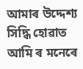আমাৰ উদ্দেশ্য সিদ্ধি হোৱাত আমি ৰ মনেৰে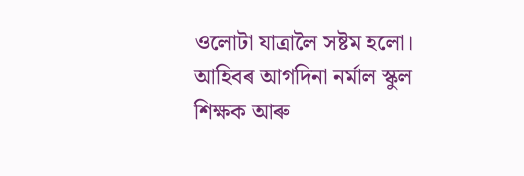ওলোটা যাত্ৰালৈ সষ্টম হলো। আহিবৰ আগদিনা নৰ্মাল স্কুল শিক্ষক আৰু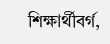শিক্ষাৰ্থীবৰ্গ,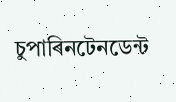চুপাৰিনটেনডেন্ট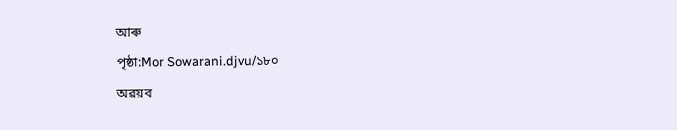আৰু
পৃষ্ঠা:Mor Sowarani.djvu/১৮০
অৱয়ব